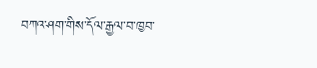བཀའ་ཤག་གིས་དོལ་རྒྱལ་བ་ཁྱབ་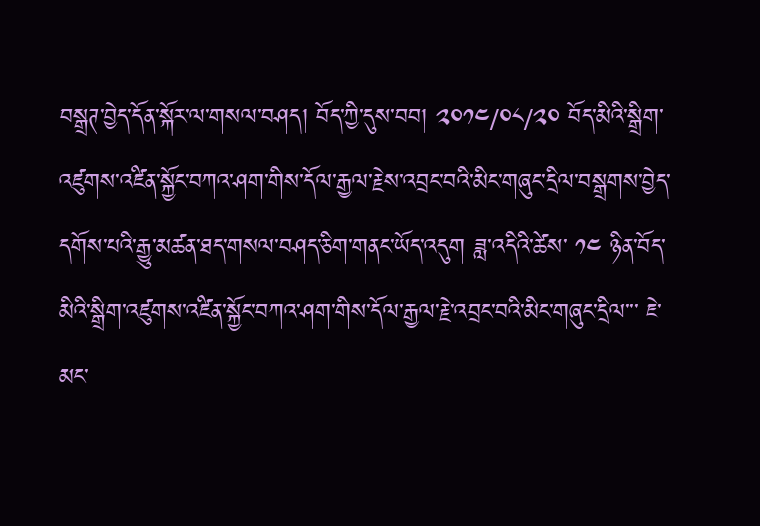བསྒྲཊ་བྱེད་དོན་སྐོར་ལ་གསལ་བཤད། བོད་ཀྱི་དུས་བབ། ༢༠༡༤/༠༨/༢༠ བོད་མིའི་སྒྲིག་འཛུགས་འཛིན་སྐྱོང་བཀའ་ཤག་གིས་དོལ་རྒྱལ་རྗེས་འབྲང་བའི་མིང་གཞུང་དྲིལ་བསྒྲགས་བྱེད་དགོས་པའི་རྒྱུ་མཚན་ཐད་གསལ་བཤད་ཅིག་གནང་ཡོད་འདུག ཟླ་འདིའི་ཚེས་ ༡༤ ཉིན་བོད་མིའི་སྒྲིག་འཛུགས་འཛིན་སྐྱོང་བཀའ་ཤག་གིས་དོལ་རྒྱལ་རྗེ་འབྲང་བའི་མིང་གཞུང་དྲིལ་་་ ཇེ་མང་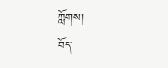ཀློགས།
བོད་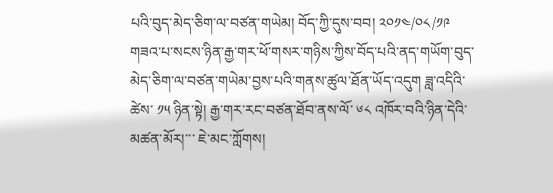པའི་བུད་མེད་ཅིག་ལ་བཙན་གཡེམ། བོད་ཀྱི་དུས་བབ། ༢༠༡༤/༠༨/༡༩ གཟའ་པ་སངས་ཉིན་རྒྱ་གར་ཕོ་གསར་གཉིས་ཀྱིས་བོད་པའི་ནད་གཡོག་བུད་མེད་ཅིག་ལ་བཙན་གཡེམ་བྱས་པའི་གནས་ཚུལ་ཐོན་ཡོད་འདུག ཟླ་འདིའི་ཚེས་ ༡༥ ཉིན་སྟེ། རྒྱ་གར་རང་བཙན་ཐོབ་ནས་ལོ་ ༦༨ འཁོར་བའི་ཉིན་དེའི་མཚན་མོར།་་་ ཇེ་མང་ཀློགས།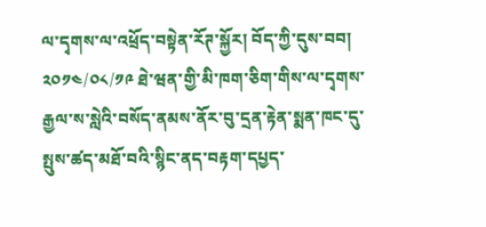ལ་དྭགས་ལ་འཕྲོད་བསྟེན་རོཊ་སྐྱོར། བོད་ཀྱི་དུས་བབ། ༢༠༡༤/༠༨/༡༩ ཐེ་ཝན་གྱི་མི་ཁག་ཅིག་གིས་ལ་དྭགས་རྒྱལ་ས་སླེའི་བསོད་ནམས་ནོར་བུ་དྲན་རྟེན་སྨན་ཁང་དུ་སྤུས་ཚད་མཐོ་བའི་སྙིང་ནད་བརྟག་དཔྱད་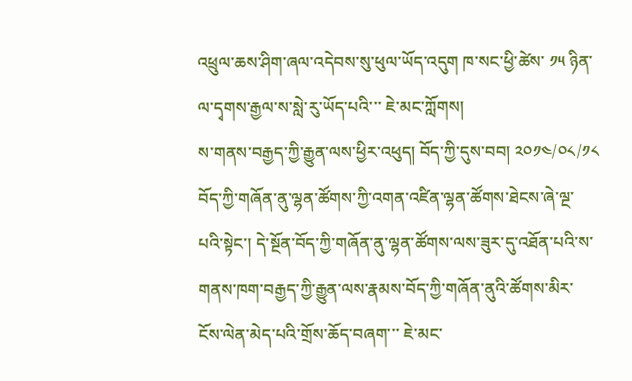འཕྲུལ་ཆས་ཤིག་ཞལ་འདེབས་སུ་ཕུལ་ཡོད་འདུག ཁ་སང་ཕྱི་ཚེས་ ༡༥ ཉིན་ལ་དྭགས་རྒྱལ་ས་སླེ་རུ་ཡོད་པའི་་་ ཇེ་མང་ཀློགས།
ས་གནས་བརྒྱད་ཀྱི་རྒྱུན་ལས་ཕྱིར་འཕུད། བོད་ཀྱི་དུས་བབ། ༢༠༡༤/༠༨/༡༨ བོད་ཀྱི་གཞོན་ནུ་ལྷན་ཚོགས་ཀྱི་འགན་འཛིན་ལྷན་ཚོགས་ཐེངས་ཞེ་ལྔ་པའི་སྟེང་། དེ་སྔོན་བོད་ཀྱི་གཞོན་ནུ་ལྷན་ཚོགས་ལས་ཟུར་དུ་འཐོན་པའི་ས་གནས་ཁག་བརྒྱད་ཀྱི་རྒྱུན་ལས་རྣམས་བོད་ཀྱི་གཞོན་ནུའི་ཚོགས་མིར་ངོས་ལེན་མེད་པའི་གྲོས་ཆོད་བཞག་་་ ཇེ་མང་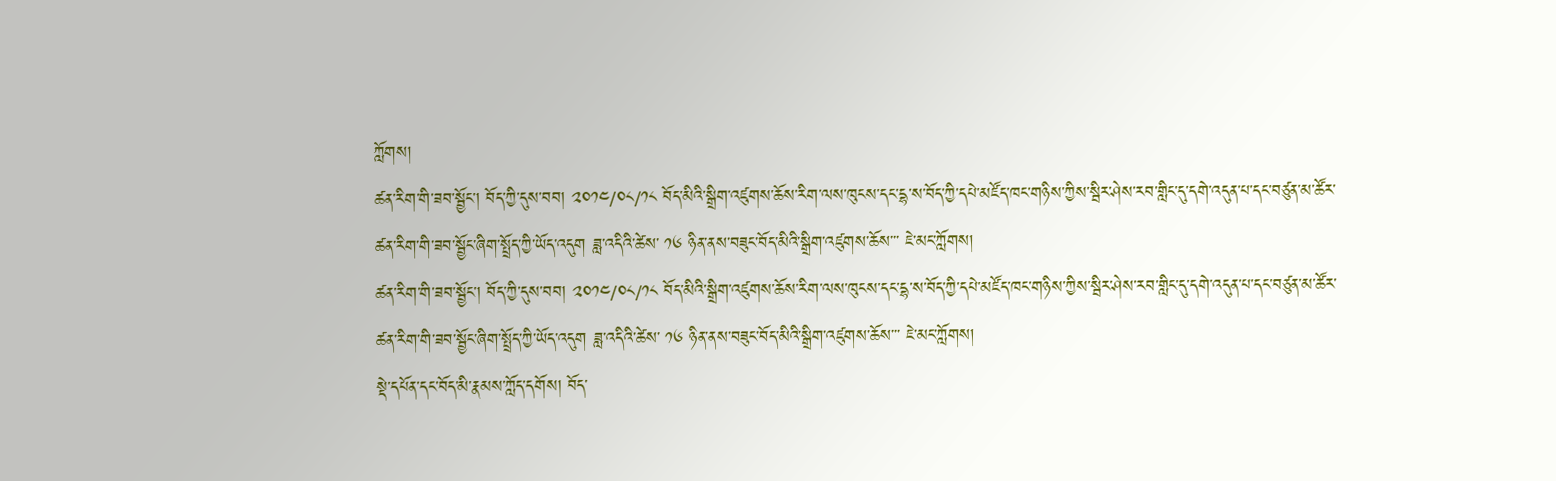ཀློགས།
ཚན་རིག་གི་ཟབ་སྦྱོང་། བོད་ཀྱི་དུས་བབ། ༢༠༡༤/༠༨/༡༨ བོད་མིའི་སྒྲིག་འཛུགས་ཆོས་རིག་ལས་ཁུངས་དང་དྷ་ས་བོད་ཀྱི་དཔེ་མཛོད་ཁང་གཉིས་ཀྱིས་སྦིར་ཤེས་རབ་གླིང་དུ་དགེ་འདུན་པ་དང་བཙུན་མ་ཚོར་ཚན་རིག་གི་ཟབ་སྦྱོང་ཞིག་སྤྲོད་ཀྱི་ཡོད་འདུག ཟླ་འདིའི་ཚེས་ ༡༦ ཉིན་ནས་བཟུང་བོད་མིའི་སྒྲིག་འཛུགས་ཆོས་་་ ཇེ་མང་ཀློགས།
ཚན་རིག་གི་ཟབ་སྦྱོང་། བོད་ཀྱི་དུས་བབ། ༢༠༡༤/༠༨/༡༨ བོད་མིའི་སྒྲིག་འཛུགས་ཆོས་རིག་ལས་ཁུངས་དང་དྷ་ས་བོད་ཀྱི་དཔེ་མཛོད་ཁང་གཉིས་ཀྱིས་སྦིར་ཤེས་རབ་གླིང་དུ་དགེ་འདུན་པ་དང་བཙུན་མ་ཚོར་ཚན་རིག་གི་ཟབ་སྦྱོང་ཞིག་སྤྲོད་ཀྱི་ཡོད་འདུག ཟླ་འདིའི་ཚེས་ ༡༦ ཉིན་ནས་བཟུང་བོད་མིའི་སྒྲིག་འཛུགས་ཆོས་་་ ཇེ་མང་ཀློགས།
སྡེ་དཔོན་དང་བོད་མི་རྣམས་ཀློད་དགོས། བོད་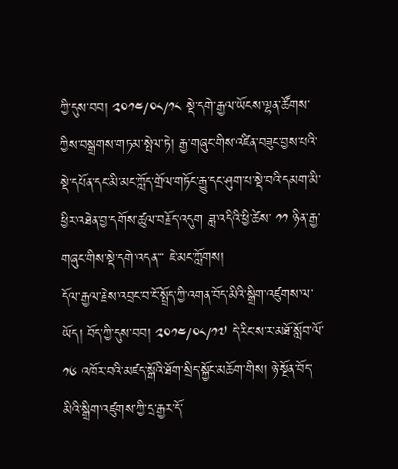ཀྱི་དུས་བབ། ༢༠༡༤/༠༨/༡༨ སྡེ་དགེ་རྒྱལ་ཡོངས་ལྷན་ཚོགས་ཀྱིས་བསྒྲགས་གཏམ་སྤེལ་ཏེ། རྒྱ་གཞུང་གིས་འཛིན་བཟུང་བྱས་པའི་སྡེ་དཔོན་དང་མི་མང་ཀློད་གྲོལ་གཏོང་རྒྱུ་དང་ཤུག་པ་སྡེ་བའི་དམག་མི་ཕྱིར་འཐེན་བྱ་དགོས་ཚུལ་བརྗོད་འདུག ཟླ་འདིའི་ཕྱི་ཚེས་ ༡༡ ཉིན་རྒྱ་གཞུང་གིས་སྡེ་དགེ་འདན་་་ ཇེ་མང་ཀློགས།
དོལ་རྒྱལ་རྗེས་འབྲང་བ་ངོ་སྤྲོད་ཀྱི་འགན་བོད་མིའི་སྒྲིག་འཛུགས་ལ་ཡོད། བོད་ཀྱི་དུས་བབ། ༢༠༡༤/༠༨/༡༧ དེ་རིང་ས་ར་མཐོ་སློབ་ལོ་ ༡༦ འཁོར་བའི་མཛད་སྒོའི་ཐོག་སྲིད་སྐྱོང་མཆོག་གིས། ཉེ་སྔོན་བོད་མིའི་སྒྲིག་འཛུགས་ཀྱི་དྲ་རྒྱར་དོ་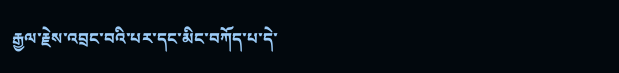རྒྱལ་རྗེས་འབྲང་བའི་པར་དང་མིང་བཀོད་པ་དེ་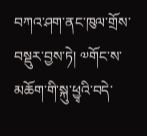བཀའ་ཤག་ནང་ཁུལ་གྲོས་བསྡུར་བྱས་ཏེ། ༧གོང་ས་མཆོག་གི་སྐུ་ཕྱྭའི་བདེ་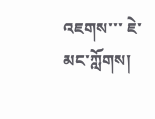འཇགས་་་ ཇེ་མང་ཀློགས།